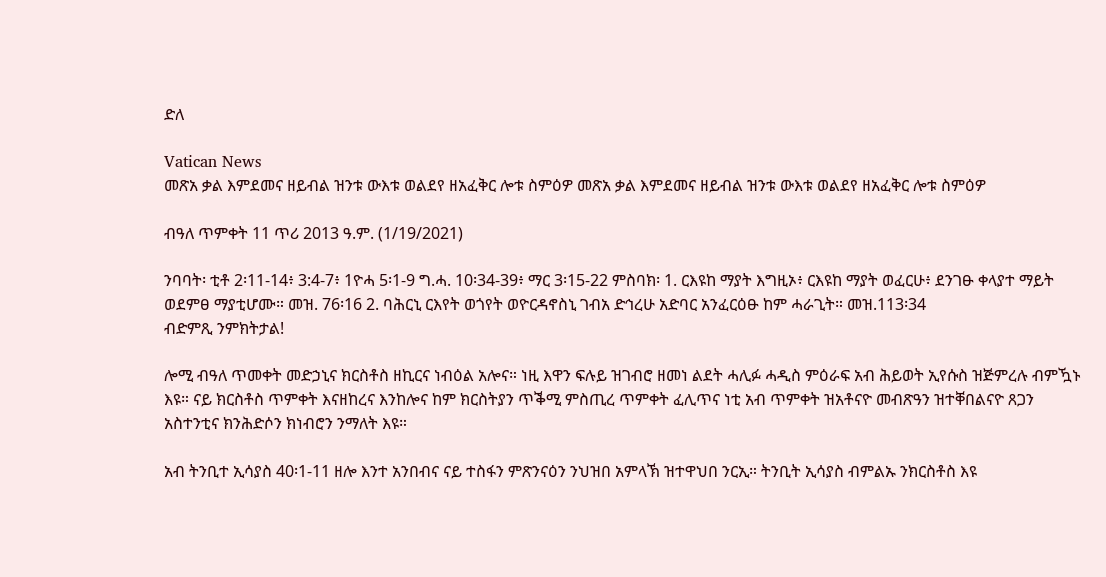ድለ

Vatican News
መጽአ ቃል እምደመና ዘይብል ዝንቱ ውእቱ ወልደየ ዘአፈቅር ሎቱ ስምዕዎ መጽአ ቃል እምደመና ዘይብል ዝንቱ ውእቱ ወልደየ ዘአፈቅር ሎቱ ስምዕዎ

ብዓለ ጥምቀት 11 ጥሪ 2013 ዓ.ም. (1/19/2021)

ንባባት፡ ቲቶ 2፡11-14፥ 3:4-7፥ 1ዮሓ 5፡1-9 ግ.ሓ. 10፡34-39፥ ማር 3፡15-22 ምስባክ፡ 1. ርእዩከ ማያት እግዚኦ፥ ርእዩከ ማያት ወፈርሁ፥ ደንገፁ ቀላያተ ማይት ወደምፀ ማያቲሆሙ። መዝ. 76፡16 2. ባሕርኒ ርእየት ወጎየት ወዮርዳኖስኒ ገብአ ድኅረሁ አድባር አንፈርዕፁ ከም ሓራጊት። መዝ.113፡34
ብድምጺ ንምክትታል!

ሎሚ ብዓለ ጥመቀት መድኃኒና ክርስቶስ ዘኪርና ነብዕል አሎና። ነዚ እዋን ፍሉይ ዝገብሮ ዘመነ ልደት ሓሊፉ ሓዲስ ምዕራፍ አብ ሕይወት ኢየሱስ ዝጅምረሉ ብምዃኑ እዩ። ናይ ክርስቶስ ጥምቀት እናዘከረና እንከሎና ከም ክርስትያን ጥቕሚ ምስጢረ ጥምቀት ፈሊጥና ነቲ አብ ጥምቀት ዝአቶናዮ መብጽዓን ዝተቐበልናዮ ጸጋን አስተንቲና ክንሕድሶን ክነብሮን ንማለት እዩ።

አብ ትንቢተ ኢሳያስ 40፡1-11 ዘሎ እንተ አንበብና ናይ ተስፋን ምጽንናዕን ንህዝበ አምላኽ ዝተዋህበ ንርኢ። ትንቢት ኢሳያስ ብምልኡ ንክርስቶስ እዩ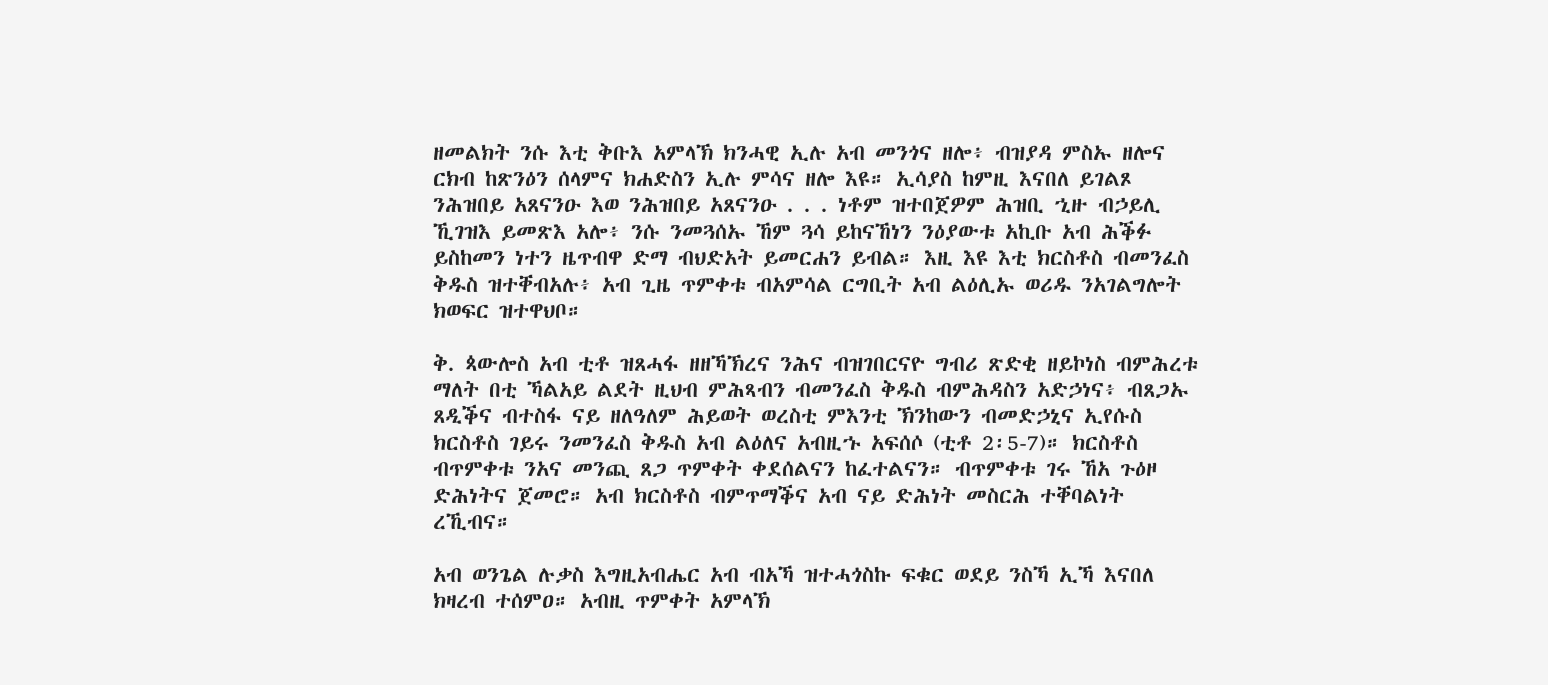ዘመልክት ንሱ እቲ ቅቡእ አምላኽ ክንሓዊ ኢሉ አብ መንጎና ዘሎ፥ ብዝያዳ ምስኡ ዘሎና ርክብ ከጽንዕን ሰላምና ክሐድስን ኢሉ ምሳና ዘሎ እዩ። ኢሳያስ ከምዚ እናበለ ይገልጾ ንሕዝበይ አጸናንዑ እወ ንሕዝበይ አጸናንዑ . . . ነቶም ዝተበጀዎም ሕዝቢ ኂዙ ብኃይሊ ኺገዝእ ይመጽእ አሎ፥ ንሱ ንመጓሰኡ ኸም ጓሳ ይከናኸነን ንዕያውቱ አኪቡ አብ ሕቕፉ ይስከመን ነተን ዜጥብዋ ድማ ብህድአት ይመርሐን ይብል። እዚ እዩ እቲ ክርስቶስ ብመንፈስ ቅዱስ ዝተቐብአሉ፥ አብ ጊዜ ጥምቀቱ ብአምሳል ርግቢት አብ ልዕሊኡ ወሪዱ ንአገልግሎት ክወፍር ዝተዋህቦ።

ቅ. ጳውሎስ አብ ቲቶ ዝጸሓፋ ዘዘኻኽረና ንሕና ብዝገበርናዮ ግብሪ ጽድቂ ዘይኮነስ ብምሕረቱ ማለት በቲ ኻልአይ ልደት ዚህብ ምሕጻብን ብመንፈስ ቅዱስ ብምሕዳስን አድኃነና፥ ብጸጋኡ ጸዲቕና ብተስፋ ናይ ዘለዓለም ሕይወት ወረስቲ ምእንቲ ኽንከውን ብመድኃኒና ኢየሱስ ክርስቶስ ገይሩ ንመንፈስ ቅዱስ አብ ልዕለና አብዚኁ አፍሰሶ (ቲቶ 2፡5-7)። ክርስቶስ ብጥምቀቱ ንአና መንጪ ጸጋ ጥምቀት ቀደሰልናን ከፈተልናን። ብጥምቀቱ ገሩ ኸአ ጉዕዞ ድሕነትና ጀመሮ። አብ ክርስቶስ ብምጥማቕና አብ ናይ ድሕነት መስርሕ ተቐባልነት ረኺብና።

አብ ወንጌል ሉቃስ እግዚአብሔር አብ ብአኻ ዝተሓጎስኩ ፍቁር ወደይ ንስኻ ኢኻ እናበለ ክዛረብ ተሰምዐ። አብዚ ጥምቀት አምላኽ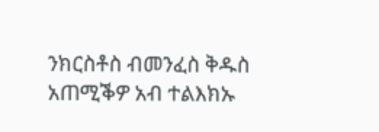ንክርስቶስ ብመንፈስ ቅዱስ አጠሚቕዎ አብ ተልእክኡ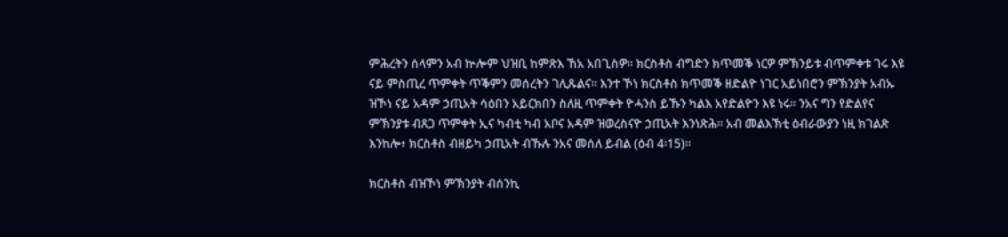ምሕረትን ሰላምን አብ ኵሎም ህዝቢ ከምጽእ ኸአ አበጊስዎ። ክርስቶስ ብግድን ክጥመቕ ነርዎ ምኽንይቱ ብጥምቀቱ ገሩ እዩ ናይ ምስጢረ ጥምቀት ጥቕምን መሰረትን ገሊጹልና። እንተ ኾነ ክርስቶስ ክጥመቕ ዘድልዮ ነገር አይነበሮን ምኽንያት አብኡ ዝኾነ ናይ አዳም ኃጢአት ሳዕበን አይርክበን ስለዚ ጥምቀት ዮሓንስ ይኹን ካልእ አየድልዮን እዩ ነሩ። ንአና ግን የድልየና ምኽንያቱ ብጸጋ ጥምቀት ኢና ካብቲ ካብ አቦና አዳም ዝወረስናዮ ኃጢአት እንነጽሕ። አብ መልእኽቲ ዕብራውያን ነዚ ክገልጽ እንከሎ፥ ክርስቶስ ብዘይካ ኃጢአት ብኹሉ ንአና መሰለ ይብል (ዕብ 4፡15)።

ክርስቶስ ብዝኾነ ምኽንያት ብሰንኪ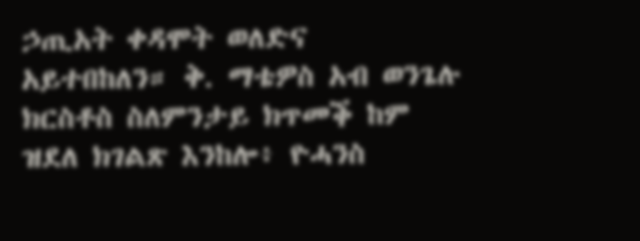ኃጢአት ቀዳሞት ወለድና አይተበከለን። ቅ. ማቴዎስ አብ ወንጌሉ ክርስቶስ ስለምንታይ ክጥመቕ ከም ዝደለ ክገልጽ እንከሎ፥ ዮሓንስ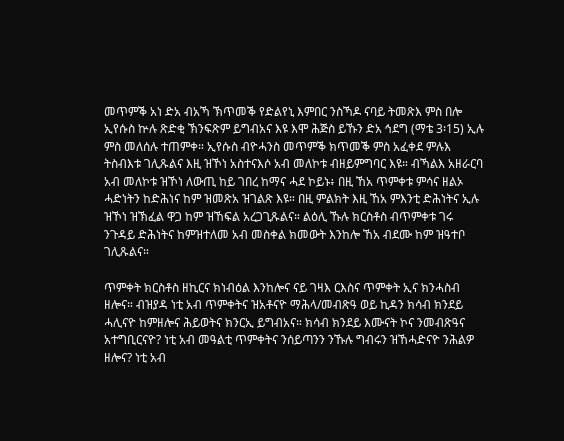መጥምቕ አነ ድአ ብአኻ ኽጥመቕ የድልየኒ እምበር ንስኻዶ ናባይ ትመጽእ ምስ በሎ ኢየሱስ ኵሉ ጽድቂ ኽንፍጽም ይግብአና እዩ እሞ ሕጅስ ይኹን ድአ ኅደግ (ማቴ 3፡15) ኢሉ ምስ መለሰሉ ተጠምቀ። ኢየሱስ ብዮሓንስ መጥምቕ ክጥመቕ ምስ አፈቀደ ምሉእ ትስብእቱ ገሊጹልና እዚ ዝኾነ አስተናእሶ አብ መለኮቱ ብዘይምግባር እዩ። ብኻልእ አዘራርባ አብ መለኮቱ ዝኾነ ለውጢ ከይ ገበረ ከማና ሓደ ኮይኑ፥ በዚ ኸአ ጥምቀቱ ምሳና ዘልኦ ሓድነትን ከድሕነና ከም ዝመጽአ ዝገልጽ እዩ። በዚ ምልክት እዚ ኸአ ምእንቲ ድሕነትና ኢሉ ዝኾነ ዝኽፈል ዋጋ ከም ዝኸፍል አረጋጊጹልና። ልዕሊ ኹሉ ክርስቶስ ብጥምቀቱ ገሩ ንጉዳይ ድሕነትና ከምዝተለመ አብ መስቀል ክመውት እንከሎ ኸአ ብደሙ ከም ዝዓተቦ ገሊጹልና።

ጥምቀት ክርስቶስ ዘኪርና ክነብዕል እንከሎና ናይ ገዛእ ርእስና ጥምቀት ኢና ክንሓስብ ዘሎና። ብዝያዳ ነቲ አብ ጥምቀትና ዝአቶናዮ ማሕላ/መብጽዓ ወይ ኪዳን ክሳብ ክንደይ ሓሊናዮ ከምዘሎና ሕይወትና ክንርኢ ይግብአና። ክሳብ ክንደይ እሙናት ኮና ንመብጽዓና አተግቢርናዮ? ነቲ አብ መዓልቲ ጥምቀትና ንሰይጣንን ንኹሉ ግብሩን ዝኸሓድናዮ ንሕልዎ ዘሎና? ነቲ አብ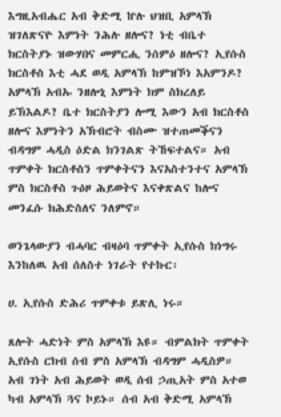እግዚአብሔር አብ ቅድሚ ኵሉ ህዝቢ አምላኽ ዝገለጽናዮ እምነት ንሕሉ ዘሎና? ነቲ ብቤተ ክርስትያኑ ዝውሃበና መምርሒ ንሰምዕ ዘሎና? ኢየሱስ ክርስቶስ እቲ ሓደ ወዲ አምላኽ ከምዝኾነ እአምንዶ? አምላኽ አብኡ ንዘሎኒ እምነት ክም ስክረለይ ይኽእልዶ? ቤተ ክርስትያን ሎሚ እውን አብ ክርስቶስ ዘሎና እምነትን አኽብሮት ብስሙ ዝተጠመቕናን ብዳግም ሓዲስ ዕድል ክንገልጽ ትኸፍተልና። አብ ጥምቀት ክርስቶስን ጥምቀትናን እናአስተንተና አምላኽ ምስ ክርስቶስ ጉዕዞ ሕይወትና እናቀጽልና ከሎና መንፈሱ ክሕድስለና ንለምኖ።

ወንጌላውያን ብሓባር ብዛዕባ ጥምቀት ኢየሱስ ክነግሩ እንከለዉ አብ ሰለስተ ነገራት የተኩር፡

ሀ. ኢየሱስ ድሕሪ ጥምቀቱ ይጽሊ ነሩ።

ጸሎት ሓድነት ምስ አምላኽ እዩ። ብምልክት ጥምቀት ኢየሱስ ርክብ ሰብ ምስ አምላኽ ብዳግም ሓዲስዎ። አብ ገነት አብ ሕይወት ወዲ ሰብ ኃጢአት ምስ አተወ ካብ አምላኽ ጓና ኮይኑ። ሰብ አብ ቅድሚ አምላኽ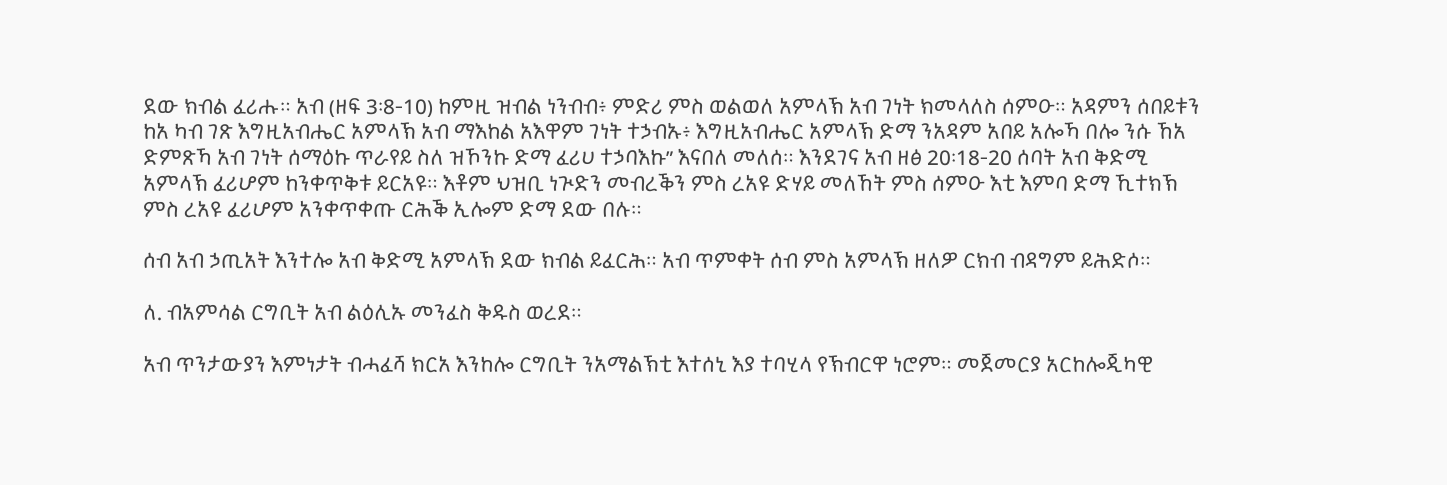ደው ክብል ፈሪሑ። አብ (ዘፍ 3፡8-10) ከምዚ ዝብል ነንብብ፥ ምድሪ ምስ ወልወለ አምላኽ አብ ገነት ክመላለስ ሰምዑ። አዳምን ሰበይቱን ከአ ካብ ገጽ እግዚአብሔር አምላኽ አብ ማእከል አእዋም ገነት ተኃብኡ፥ እግዚአብሔር አምላኽ ድማ ንአዳም አበይ አሎኻ በሎ ንሱ ኸአ ድምጽኻ አብ ገነት ሰማዕኩ ጥራየይ ስለ ዝኾንኩ ድማ ፈሪሀ ተኃባእኩ” እናበለ መለሰ። እንደገና አብ ዘፅ 20፡18-20 ሰባት አብ ቅድሚ አምላኽ ፈሪሆም ከንቀጥቅቱ ይርአዩ። እቶም ህዝቢ ነጒድን መብረቕን ምስ ረአዩ ድሃይ መለኸት ምስ ሰምዑ እቲ እምባ ድማ ኺተክኽ ምስ ረአዩ ፈሪሆም አንቀጥቀጡ ርሕቕ ኢሎም ድማ ደው በሉ።

ሰብ አብ ኃጢአት እንተሎ አብ ቅድሚ አምላኽ ደው ክብል ይፈርሕ። አብ ጥምቀት ሰብ ምስ አምላኽ ዘለዎ ርክብ ብዳግም ይሕድሶ።

ለ. ብአምሳል ርግቢት አብ ልዕሊኡ መንፈስ ቅዱስ ወረደ።

አብ ጥንታውያን እምነታት ብሓፈሻ ክርአ እንከሎ ርግቢት ንአማልኽቲ እተሰኒ እያ ተባሂላ የኽብርዋ ነሮም። መጀመርያ አርከሎጂካዊ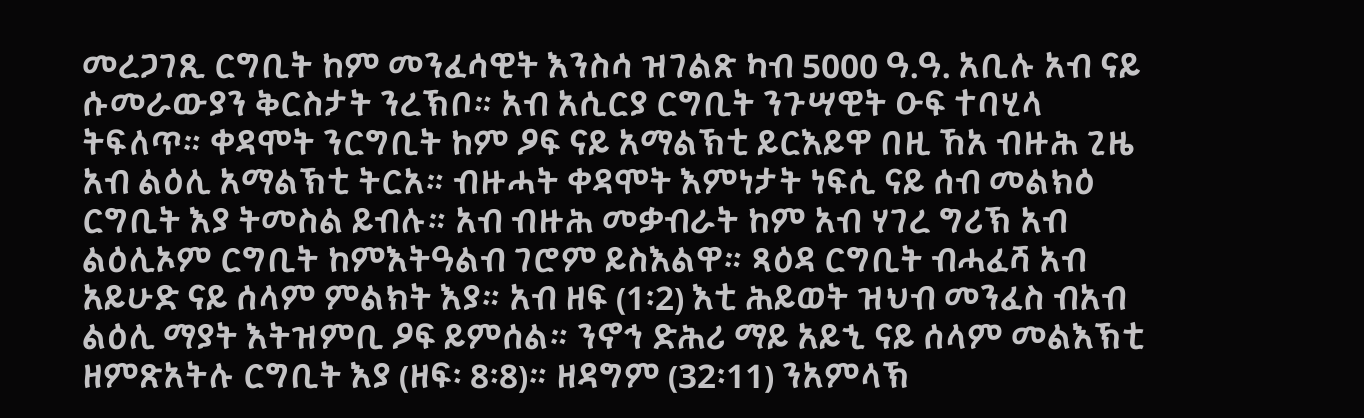መረጋገጺ ርግቢት ከም መንፈሳዊት እንስሳ ዝገልጽ ካብ 5000 ዓ.ዓ. አቢሉ አብ ናይ ሱመራውያን ቅርስታት ንረኽቦ። አብ አሲርያ ርግቢት ንጉሣዊት ዑፍ ተባሂላ ትፍለጥ። ቀዳሞት ንርግቢት ከም ዖፍ ናይ አማልኽቲ ይርእይዋ በዚ ኸአ ብዙሕ ጊዜ አብ ልዕሊ አማልኽቲ ትርአ። ብዙሓት ቀዳሞት እምነታት ነፍሲ ናይ ሰብ መልክዕ ርግቢት እያ ትመስል ይብሉ። አብ ብዙሕ መቃብራት ከም አብ ሃገረ ግሪኽ አብ ልዕሊኦም ርግቢት ከምእትዓልብ ገሮም ይስእልዋ። ጻዕዳ ርግቢት ብሓፈሻ አብ አይሁድ ናይ ሰላም ምልክት እያ። አብ ዘፍ (1፡2) እቲ ሕይወት ዝህብ መንፈስ ብአብ ልዕሊ ማያት እትዝምቢ ዖፍ ይምሰል። ንኖኅ ድሕሪ ማይ አይኂ ናይ ሰላም መልእኽቲ ዘምጽአትሉ ርግቢት እያ (ዘፍ፡ 8፡8)። ዘዳግም (32፡11) ንአምላኽ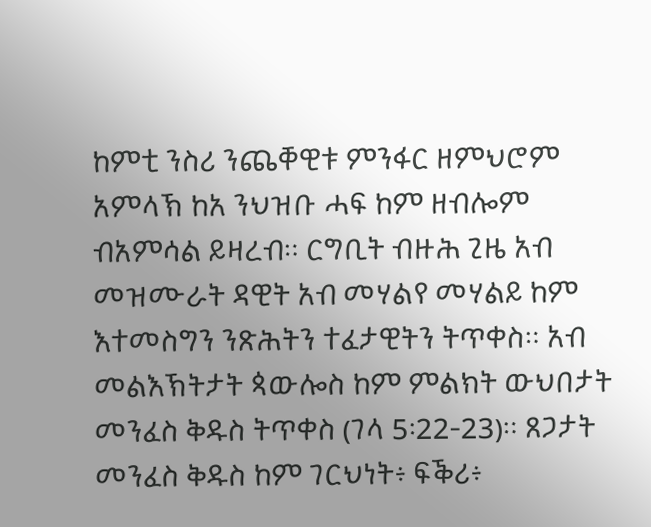ከምቲ ንስሪ ንጨቐዊቱ ምንፋር ዘምህሮም አምላኽ ከአ ንህዝቡ ሓፍ ከም ዘብሎም ብአምሳል ይዛረብ። ርግቢት ብዙሕ ጊዜ አብ መዝሙራት ዳዊት አብ መሃልየ መሃልይ ከም እተመስግን ንጽሕትን ተፈታዊትን ትጥቀስ። አብ መልእኽትታት ጳውሎስ ከም ምልክት ውህበታት መንፈስ ቅዱስ ትጥቀስ (ገላ 5፡22-23)። ጸጋታት መንፈስ ቅዱስ ከም ገርህነት፥ ፍቕሪ፥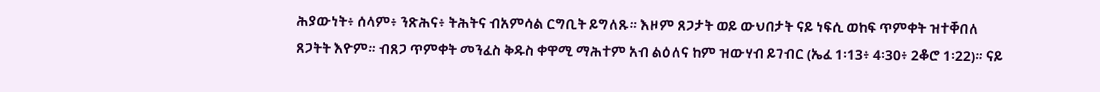ሕያውነት፥ ሰላም፥ ንጽሕና፥ ትሕትና ብአምሳል ርግቢት ይግለጹ። እዞም ጸጋታት ወይ ውህበታት ናይ ነፍሲ ወከፍ ጥምቀት ዝተቐበለ ጸጋትት እዮም። ብጸጋ ጥምቀት መንፈስ ቅዱስ ቀዋሚ ማሕተም አብ ልዕለና ከም ዝውሃብ ይገብር (ኤፈ 1፡13፥ 4፡30፥ 2ቆሮ 1፡22)። ናይ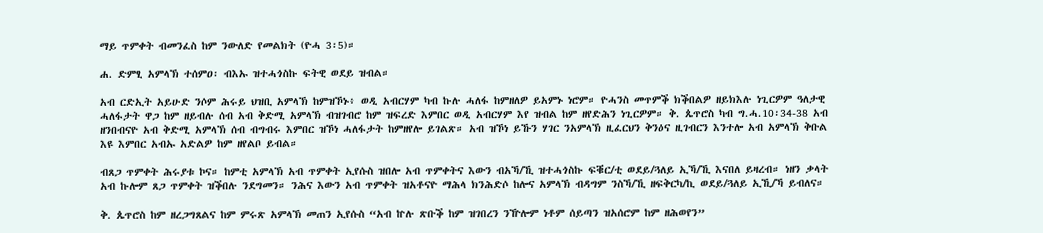ማይ ጥምቀት ብመንፈስ ከም ንውለድ የመልክት (ዮሓ 3፡5)።

ሐ. ድምፂ አምላኽ ተሰምዐ፡ ብእኡ ዝተሓጎስኩ ፍትዊ ወደይ ዝብል።

አብ ርድኢት አይሁድ ንሶም ሕሩይ ህዝቢ አምላኽ ከምዝኾኑ፥ ወዲ አብርሃም ካብ ኩሉ ሓለፋ ከምዘለዎ ይአምኑ ነሮም። ዮሓንስ መጥምቕ ክቕበልዎ ዘይክእሉ ነጊርዎም ዓለታዊ ሓለፋታት ዋጋ ከም ዘይብሉ ሰብ አብ ቅድሚ አምላኽ ብዝገብሮ ከም ዝፍረድ እምበር ወዲ አብርሃም እየ ዝብል ከም ዘየድሕን ነጊርዎም። ቅ. ጴጥሮስ ካብ ግ.ሓ.10፡34-38 አብ ዘንበብናዮ አብ ቅድሚ አምላኽ ሰብ ብግብሩ እምበር ዝኾነ ሓለፋታት ከምዘየሎ ይገልጽ። አብ ዝኾነ ይኹን ሃገር ንአምላኽ ዚፈርህን ቅንዕና ዚገብርን እንተሎ አብ አምላኽ ቅቡል እዩ እምበር አብኡ አድልዎ ከም ዘየልቦ ይብል።

ብጸጋ ጥምቀት ሕሩያቱ ኮና። ከምቲ አምላኽ አብ ጥምቀት ኢየሱስ ዝበሎ አብ ጥምቀትና እውን ብአኻ/ኺ ዝተሓጎስኩ ፍቑር/ቲ ወደይ/ጓለይ ኢኻ/ኺ እናበለ ይዛረብ። ነዘን ቃላት አብ ኩሎም ጸጋ ጥምቀት ዝቕበሉ ንደግመን። ንሕና እውን አብ ጥምቀት ዝአቶናዮ ማሕላ ክንሕድሶ ከሎና አምላኽ ብዳግም ንስኻ/ኺ ዘፍቅርካ/ኪ ወደይ/ጓለይ ኢኺ/ኻ ይብለና።

ቅ. ጴጥሮስ ከም ዘረጋግጸልና ከም ምሩጽ አምላኽ መጠን ኢየሱስ “አብ ኵሉ ጽቡቕ ከም ዝገበረን ንዅሎም ነቶም ሰይጣን ዝአሰሮም ከም ዘሕወየን”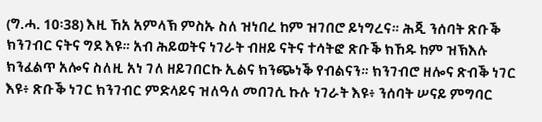(ግ.ሓ. 10፡38) እዚ ኸአ አምላኽ ምስኡ ስለ ዝነበረ ከም ዝገበሮ ይነግረና። ሕጂ ንሰባት ጽቡቕ ክንገብር ናትና ግደ እዩ። አብ ሕይወትና ነገራት ብዘይ ናትና ተሳትፎ ጽቡቕ ክኸዱ ከም ዝኽእሉ ክንፈልጥ አሎና ስለዚ አነ ገለ ዘይገበርኩ ኢልና ክንጭነቕ የብልናን። ክንገብሮ ዘሎና ጽብቕ ነገር እዩ፥ ጽቡቕ ነገር ክንገብር ምድላይና ዝለዓለ መበገሲ ኩሉ ነገራት እዩ፥ ንሰባት ሠናይ ምግባር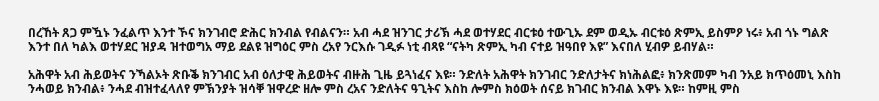በረኸት ጸጋ ምዃኑ ንፈልጥ እንተ ኾና ክንገብሮ ድሕር ክንብል የብልናን። አብ ሓደ ዝንገር ታሪኽ ሓደ ወተሃደር ብርቱዕ ተውጊኡ ደም ወዲኡ ብርቱዕ ጽምኢ ይስምዖ ነሩ፥ አብ ጎኑ ግልጽ እንተ በለ ካልእ ወተሃደር ዝያዳ ዝተወግአ ማይ ደልዩ ዝግዕር ምስ ረአየ ንርእሱ ገዲፉ ነቲ ብጻዩ “ናትካ ጽምኢ ካብ ናተይ ዝዓበየ እዩ” እናበለ ሂብዎ ይብሃል።

አሕዋት አብ ሕይወትና ንኻልኦት ጽቡቕ ክንገብር አብ ዕለታዊ ሕይወትና ብዙሕ ጊዜ ይጓነፈና እዩ። ንድለት አሕዋት ክንገብር ንድለታትና ክነሕልፎ፥ ክንጽመም ካብ ንአይ ክጥዕመኒ እስከ ንሓወይ ክንብል፥ ንሓደ ብዝተፈላለየ ምኽንያት ዝሳቐ ዝዋረድ ዘሎ ምስ ረአና ንድለትና ዓጊትና እስከ ሎምስ ክዕወት ሰናይ ክገብር ክንብል እዋኑ እዩ። ከምዚ ምስ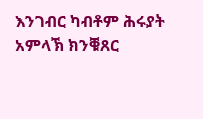እንገብር ካብቶም ሕሩያት አምላኽ ክንቑጸር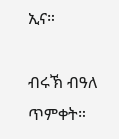ኢና።

ብሩኽ ብዓለ ጥምቀት።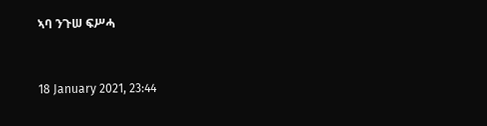ኣባ ንጉሠ ፍሥሓ



18 January 2021, 23:44